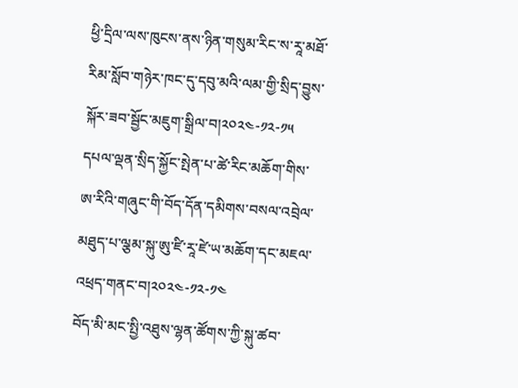ཕྱི་དྲིལ་ལས་ཁུངས་ནས་ཉིན་གསུམ་རིང་ས་རཱ་མཐོ་རིམ་སློབ་གཉེར་ཁང་དུ་དབུ་མའི་ལམ་གྱི་སྲིད་བྱུས་སྐོར་ཟབ་སྦྱོང་མཇུག་སྒྲིལ་བ།༢༠༢༤-༡༢-༡༥
དཔལ་ལྡན་སྲིད་སྐྱོང་སྤེན་པ་ཚེ་རིང་མཆོག་གིས་ཨ་རིའི་གཞུང་གི་བོད་དོན་དམིགས་བསལ་འབྲེལ་མཐུད་པ་ལྕམ་སྐུ་ཨུ་ཛི་རཱ་ཛེ་ཡ་མཆོག་དང་མཇལ་འཕྲད་གནང་བ།༢༠༢༤-༡༢-༡༤
བོད་མི་མང་སྤྱི་འཐུས་ལྷན་ཚོགས་ཀྱི་སྐུ་ཚབ་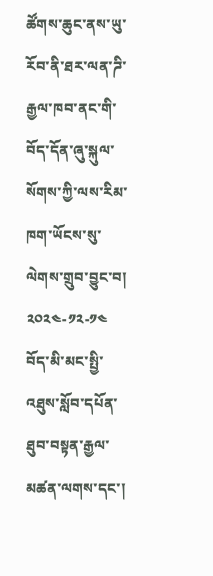ཚོགས་ཆུང་ནས་ཡུ་རོབ་ནི་ཐར་ལན་ཌི་རྒྱལ་ཁབ་ནང་གི་བོད་དོན་ཞུ་སྐུལ་སོགས་ཀྱི་ལས་རིམ་ཁག་ཡོངས་སུ་ལེགས་གྲུབ་བྱུང་བ། ༢༠༢༤-༡༢-༡༤
བོད་མི་མང་སྤྱི་འཐུས་སློབ་དཔོན་ཐུབ་བསྟན་རྒྱལ་མཚན་ལགས་དང་།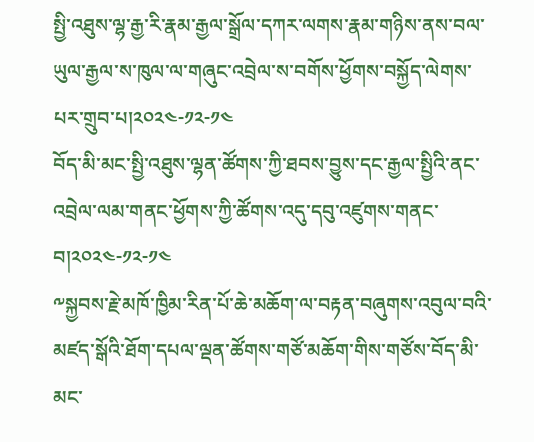སྤྱི་འཐུས་ལྷ་རྒྱ་རི་རྣམ་རྒྱལ་སྒྲོལ་དཀར་ལགས་རྣམ་གཉིས་ནས་བལ་ཡུལ་རྒྱལ་ས་ཁུལ་ལ་གཞུང་འབྲེལ་ས་བགོས་ཕྱོགས་བསྐྱོད་ལེགས་པར་གྲུབ་པ།༢༠༢༤-༡༢-༡༤
བོད་མི་མང་སྤྱི་འཐུས་ལྷན་ཚོགས་ཀྱི་ཐབས་བྱུས་དང་རྒྱལ་སྤྱིའི་ནང་འབྲེལ་ལམ་གནང་ཕྱོགས་ཀྱི་ཚོགས་འདུ་དབུ་འཛུགས་གནང་བ།༢༠༢༤-༡༢-༡༤
༸སྐྱབས་རྗེ་མཁོ་ཁྱིམ་རིན་པོ་ཆེ་མཆོག་ལ་བརྟན་བཞུགས་འབུལ་བའི་མཛད་སྒོའི་ཐོག་དཔལ་ལྡན་ཚོགས་གཙོ་མཆོག་གིས་གཙོས་བོད་མི་མང་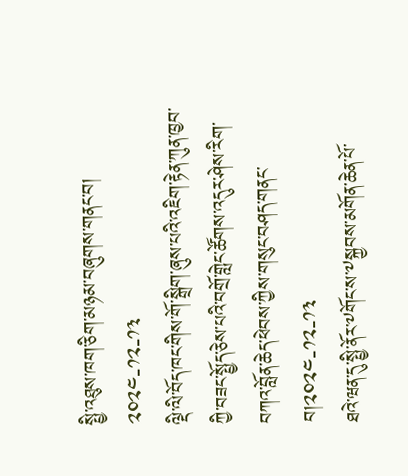སྤྱི་འཐུས་ཁག་ཅིག་མཉམ་བཞུགས་གནང་བ། ༢༠༢༤-༡༢-༡༣
ལྡི་ལི་བོད་ཁང་གིས་གོ་སྒྲིག་ཞུས་པའི་འཇིག་རྟེན་ཀུན་ཁྱབ་ཀྱི་བཟང་སྤྱོད་ཅེས་པའི་བགྲོ་གླེང་ཚོགས་འདུར་ཤེས་རིག་བཀའ་བློན་ཆེད་ཕེབས་ཀྱིས་གསུང་བཤད་གནང་བ།༢༠༢༤-༡༢-༡༣
ཐའེ་ཝན་དུ་སྤྱི་ནོར་༸གོང་ས་༸སྐྱབས་མགོན་ཆེན་པོ་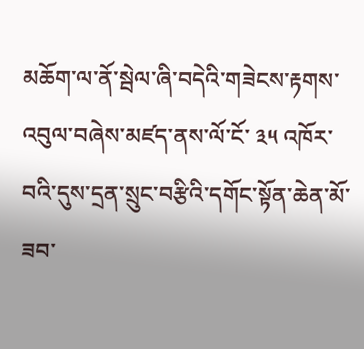མཆོག་ལ་ནོ་སྦེལ་ཞི་བདེའི་གཟེངས་རྟགས་འབུལ་བཞེས་མཛད་ནས་ལོ་ངོ་ ༣༥ འཁོར་བའི་དུས་དྲན་སྲུང་བརྩིའི་དགོང་སྟོན་ཆེན་མོ་ཟབ་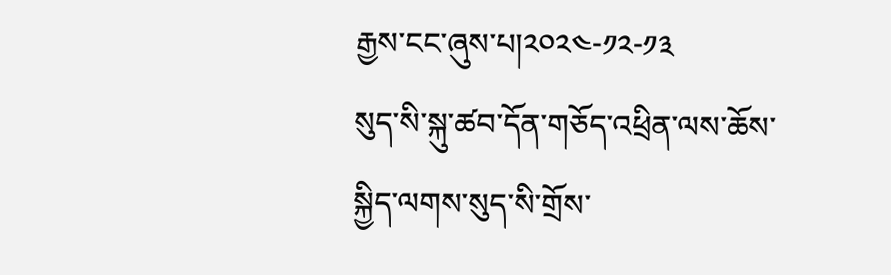རྒྱས་ངང་ཞུས་པ།༢༠༢༤-༡༢-༡༣
སུད་སི་སྐུ་ཚབ་དོན་གཅོད་འཕྲིན་ལས་ཆོས་སྐྱིད་ལགས་སུད་སི་གྲོས་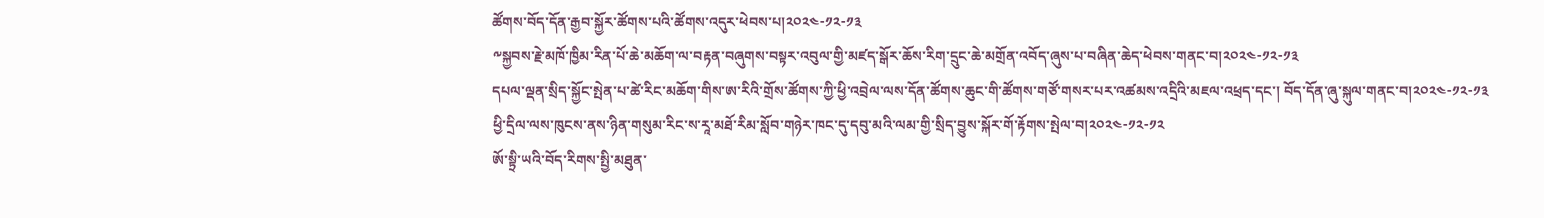ཚོགས་བོད་དོན་རྒྱབ་སྐྱོར་ཚོགས་པའི་ཚོགས་འདུར་ཕེབས་པ།༢༠༢༤-༡༢-༡༣
༸སྐྱབས་རྗེ་མཁོ་ཁྱིམ་རིན་པོ་ཆེ་མཆོག་ལ་བརྟན་བཞུགས་བསྟར་འབུལ་གྱི་མཛད་སྒོར་ཆོས་རིག་དྲུང་ཆེ་མགྲོན་འབོད་ཞུས་པ་བཞིན་ཆེད་ཕེབས་གནང་བ།༢༠༢༤-༡༢-༡༣
དཔལ་ལྡན་སྲིད་སྐྱོང་སྤེན་པ་ཚེ་རིང་མཆོག་གིས་ཨ་རིའི་གྲོས་ཚོགས་ཀྱི་ཕྱི་འབྲེལ་ལས་དོན་ཚོགས་ཆུང་གི་ཚོགས་གཙོ་གསར་པར་འཚམས་འདྲིའི་མཇལ་འཕྲད་དང་། བོད་དོན་ཞུ་སྐུལ་གནང་བ།༢༠༢༤-༡༢-༡༣
ཕྱི་དྲིལ་ལས་ཁུངས་ནས་ཉིན་གསུམ་རིང་ས་རཱ་མཐོ་རིམ་སློབ་གཉེར་ཁང་དུ་དབུ་མའི་ལམ་གྱི་སྲིད་བྱུས་སྐོར་གོ་རྟོགས་སྤེལ་བ།༢༠༢༤-༡༢-༡༢
ཨོ་སྟྲི་ཡའི་བོད་རིགས་སྤྱི་མཐུན་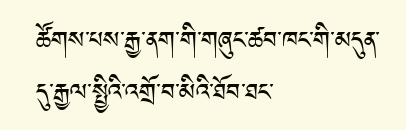ཚོགས་པས་རྒྱ་ནག་གི་གཞུང་ཚབ་ཁང་གི་མདུན་དུ་རྒྱལ་སྤྱིའི་འགྲོ་བ་མིའི་ཐོབ་ཐང་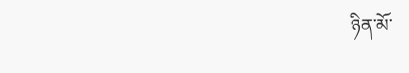ཉིན་མོ་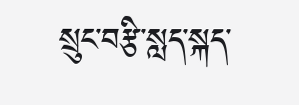སྲུང་བརྩི་སླད་སྐད་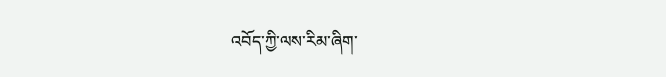འབོད་ཀྱི་ལས་རིམ་ཞིག་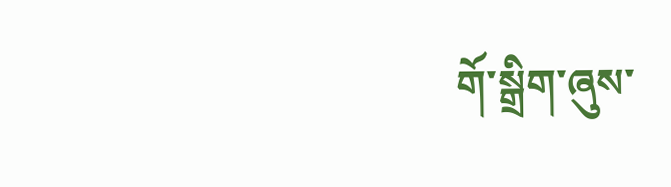གོ་སྒྲིག་ཞུས་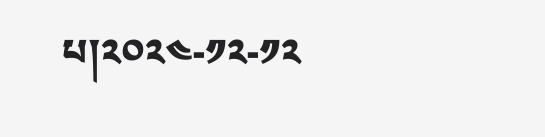པ།༢༠༢༤-༡༢-༡༢